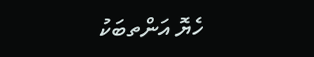ހެޔޮ އަންތބަކު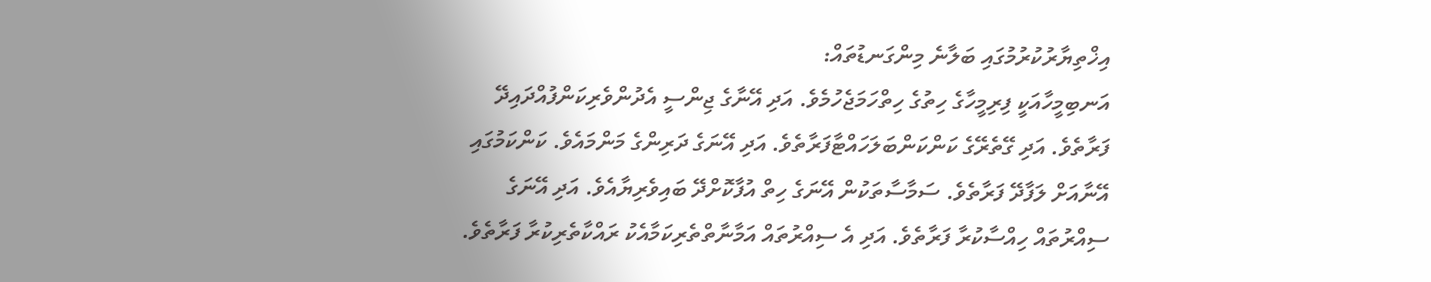އިޚްތިޔާރުކުރުމުގައި ބަލާނެ މިންގަނޑުތައް:
އަނބިމީހާއަކީ ފިރިމީހާގެ ހިތުގެ ހިތްހަމަޖެހުމެވެ. އަދި އޭނާގެ ޖިންސީ އެދުންވެރިކަންފުއްދައިދޭ ފަރާތެވެ. އަދި ގޭތެރޭގެ ކަންކަންބަލަހައްޓާފަރާތެވެ. އަދި އޭނަގެ ދަރިންގެ މަންމައެވެ. ކަންކަމުގައި އޭނާއަށް ލަފާދޭ ފަރާތެވެ. ސަމާސާތަކުން އޭނަގެ ހިތް އުފާކޮށްދޭ ބައިވެރިޔާއެވެ. އަދި އޭނަގެ ސިއްރުތައް ހިއްސާކުރާ ފަރާތެވެ. އަދި އެ ސިއްރުތައް އަމާނާތްތެރިކަމާއެކު ރައްކާތެރިކުރާ ފަރާތެވެ.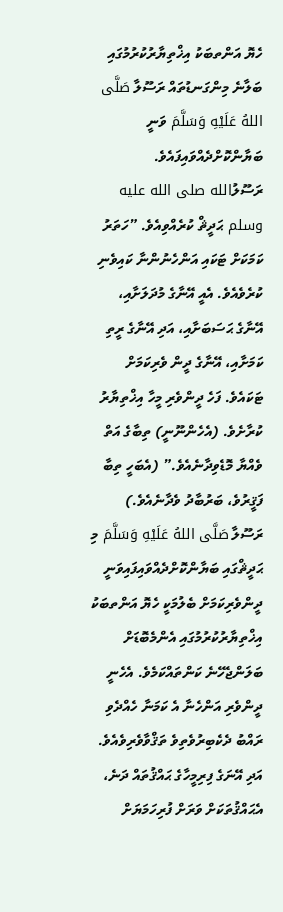ހެޔޮ އަންތބަކު އިޚްތިޔާރުކުރުމުގައި ބަލާނެ މިންގަނޑުތައް ރަސޫލާ صَلَّى اللهُ عَلَيْهِ وَسَلَّمَ ވަނީ ބަޔާންކޮށްދެއްވައިފައެވެ.
ރަސޫލުالله صلى الله عليه وسلم ޙަދީޘް ކުރެއްވިއެވެ. ”ހަތަރު ކަމަކަށް ޓަކައި އަންހެނުންނާ ކައިވެނި ކުރެވެއެވެ. އެއީ އޭނާގެ މުދަލަށާއި، އޭނާގެ ޙަސަބަށާއި، އަދި އޭނާގެ ރީތި ކަމަށާއި، އޭނާގެ ދީން ވެރިކަމަށް ޓަކައެވެ. ފަހެ ދީންވެރި މީހާ އިޚްތިޔާރު ކުރާށެވެ. (އެހެންނޫނީ) ތިބާގެ އަތް ވެއްޔާ މޮޑެވިދާނެއެވެ.” (އެބަހީ ތިބާ ފަޤީރުވެ، ބަރުބާދު ވެދާނެއެވެ.)
ރަސޫލާ صَلَّى اللهُ عَلَيْهِ وَسَلَّمَ މި ޙަދީޘްގައި ބަޔާންކޮށްދެއްވައިފައިވަނީ ދީންވެރިކަމަށް ބެލުމަކީ ހެޔޮ އަންތބަކު އިޚްތިޔާރުކުރުމުގައި އެންމެބޮޑަށް ބަލަންޖެހޭނެ ކަންތައްކަމެވެ. އެހެނީ ދީންވެރި އަންހެނާ އެ ކަމަނާ ހެއްދެވި ރައްބު ދެކެބިރުވެތިވެ ތަޤްވާވެރިވެއެވެ. އަދި އޭނަގެ ފިރިމީހާގެ ޙައްޤުތައް ދަނެ، އެޙައްޤުތަކަށް ވަރަށް ފުރިހަމަޔަށް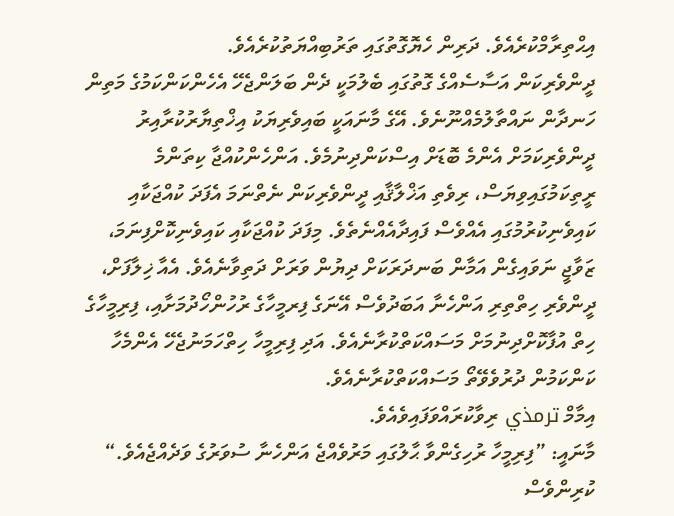އިޙްތިރާމްކުރެއެވެ. ދަރިން ހެޔޮގޮތުގައި ތަރުބިއްޔަތުކުރެއެވެ.
ދީންވެރިކަން އަސާސެއްގެ ގޮތުގައި ބެލުމަކީ ދެން ބަލަންޖެހޭ އެހެންކަންކަމުގެ މަތިން ހަނދާން ނައްތާލުމެއްނޫނެވެ. އޭގެ މާނައަކީ ބައިވެރިޔަކު އިޚްތިޔާރުކުރާއިރު ދީންވެރިކަމަށް އެންމެ ބޮޑަށް އިސްކަންދިނުމެވެ. އަންހެންކުއްޖާ ކިތަންމެ ރީތިކަމުގައިވިޔަސް، ރިވެތި އަޚްލާޤާއި ދީންވެރިކަން ނެތްނަމަ އެފަދަ ކުއްޖަކާއި ކައިވެނިކުރުމުގައި އެއްވެސް ފައިދާއެއްނެތެވެ. މިފަދަ ކުއްޖަކާއި ކައިވެނިކޮށްފިނަމަ، ޒަވާޖީ ނަވައިގެން އަމާން ބަނދަރަކަށް ދިޔުން ވަރަށް ދަތިވާނެއެވެ. އެއާ ޚިލާފަށް، ދީންވެރި ހިތްތިރި އަންހެނާ އަބަދުވެސް އޭނަގެ ފިރމީހާގެ ރުހުންހޯދުމަށާއި، ފިރިމީހާގެ ހިތް އުފާކޮށްދިނުމަށް މަސައްކަތްކުރާނެއެވެ. އަދި ފިރިމީހާ ހިތްހަމަނުޖެހޭ އެންމެހާ ކަންކަމުން ދުރުވެވޭތޯ މަސައްކަތްކުރާނެއެވެ.
އިމާމް ترمذي ރިވާކުރައްވަފައިވެއެވެ.
މާނައީ: ”ފިރިމީހާ ރުހިގެންވާ ޙާލުގައި މަރުވެއްޖެ އަންހެނާ ސުވަރުގެ ވަދެއްޖެއެވެ.“
ކުރިންވެސް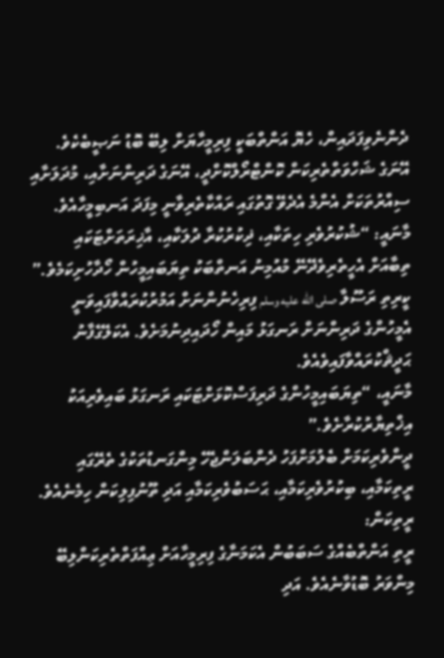ދެންނެވިފަދައިން، ހެޔޮ އަންތްބަކީ ފިރިމީހާޔަށް ލިބޭ ބޮޑު ނަޞީބެކެވެ. އޭނަގެ ޝަހްވަތްތެރިކަން ކޮންޓްރޯލްކޮށްދީ، އޭނަގެ ދަރިންނަށާއި، މުދަލަށާއި ސިއްރުތަކަށް އެންމެ އެދެވޭ ގޮތުގައި ރައްކާތެރިވާނީ މިފަދަ އަނބިމީހާއެވެ.
މާނައީ: “ޝުކުރުވެރި ހިތަކާއި، ޛިކުރުކުރާ ދުލަކާއި، އާޚިރަތަށްޓަކައި ތިބާއަށް އެހީތެރިވެދޭނޭ މުއުމިނު އަނތްބަކު ތިޔަބައިމީހުން ހޯދާހުށިކަމެވެ.”
ކީރިތި ރަސޫލާ صلى الله عليه وسلم ފިރިހެނުންނަށް އަމުރުކުރައްވާފައިވަނީ އެމީހުންގެ ދަރިންނަށް ރަނގަޅު މައިން ހޯދައިދިނުމަށެވެ. އެކަލޭގެފާނު ޙަދީޘްކުރައްވާފައިވެއެވެ.
މާނައީ، “ތިޔަބައިމީހުންގެ ދަރިފަސްކޮޅަށްޓަކައި ރަނގަޅު ބައިވެރިއަކު އިޚްތިޔާރުކުރާށެވެ.”
ދީންވެރިކަމަށް ބެލުމަށްފަހު ދެންބަލަންޖެހޭ މިންގަނޑުތަކުގެ ތެރޭގައި ރީތިކަމާއި، ބިކުރުވެރިކަމާއި، ޙަސަބުވެރިކަމާއި އަދި ތޫނުފިލިކަން ހިމެނެއެވެ.
ރީތިކަން:
ރީތި އަންތްބެއްގެ ސަބަބުން އެކަމަނާގެ ފިރިމީހާއަށް ޢިއްފަތްތެރިކަންލިބޭ މިންވަރު ބޮޑުވާނެއެވެ. އަދި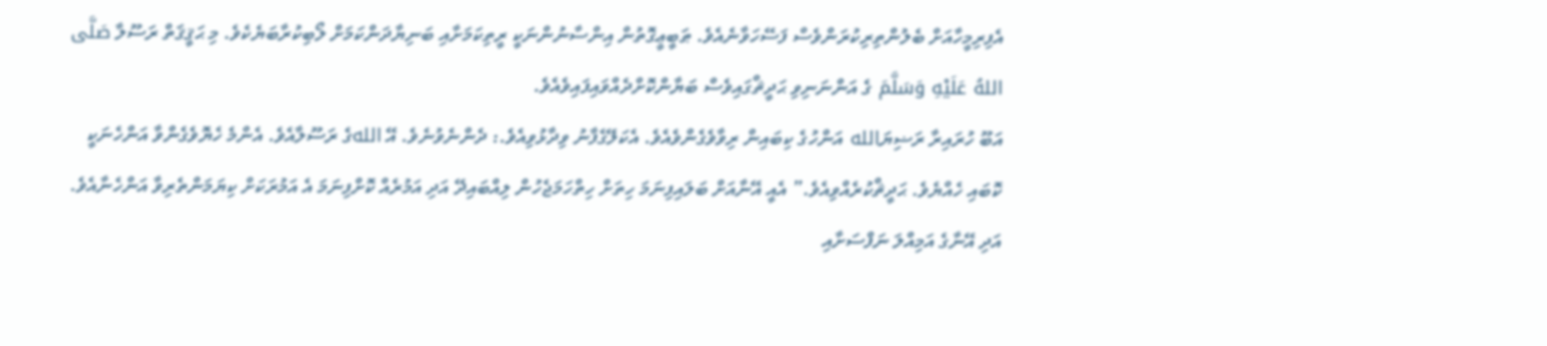އެފިރިމީހާއަށް ބެލުންތިރިކުރަންވެސް ފަސޭހަވާނެއެވެ. ޠަބީޢީގޮތުން އިންސާނުންނަކީ ރީތިކަމަށާއި ބަނިޔާދަންކަމަށް ލޯބިކުރާބަޔެކެވެ. މި ޙަޤީޤަތް ރަސޫލާ صَلَّى اللهُ عَلَيْهِ وَسَلَّمَ ގެ އަންނަނިވި ޙަދީޘްގައިވެސް ބަޔާންކޮށްދެއްވައިފައިވެއެވެ.
އަބޫ ހުރައިރާ ރަޟިޔަالله އަންހުގެ ކިބައިން ރިވާވެގެންވެއެވެ. އެކަލޭގެފާނު ވިދާޅުވިއެވެ.: ދެންނެވުނެވެ. އޭ اللهގެ ރަސޫލާއެވެ. އެންމެ ހެޔޮވެގެންވާ އަންހެނަކީ ކޮބައި ހެއްޔެވެ. ޙަދީޘްކުރެއްވިއެވެ.” އެއީ އޭނާއަށް ބަލައިފިނަމަ ހިތަށް ހިތްހަމަޖެހުން ލިއްބައިދޭ އަދި އަމުރެއް ކޮށްފިނަމަ އެ އަމުރަކަށް ކިޔަމަންތެރިވާ އަންހެނާއެވެ. އަދި އޭނާގެ އަމިއްލަ ނަފްސަށާއި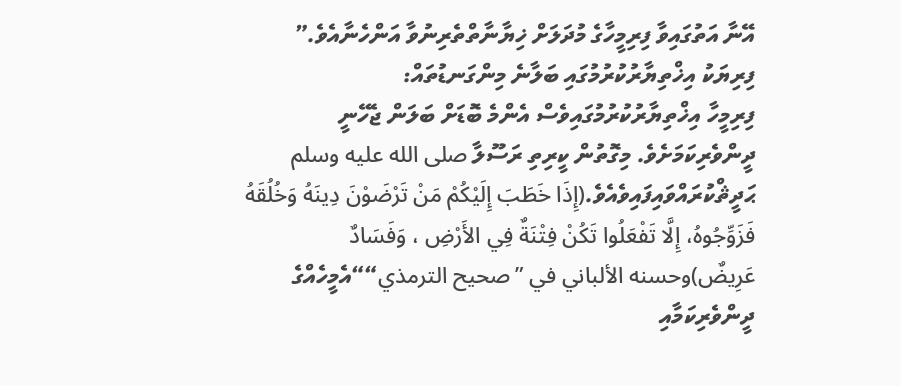އޭނާ އަތުގައިވާ ފިރިމީހާގެ މުދަލަށް ޚިޔާނާތްތެރިނުވާ އަންހެނާއެވެ.”
ފިރިޔަކު އިޚްތިޔާރުކުރުމުގައި ބަލާނެ މިންގަނޑުތައް:
ފިރިމީހާ އިޚްތިޔާރުކުރުމުގައިވެސް އެންމެ ބޮޑަށް ބަލަން ޖެހޭނީ ދީންވެރިކަމަށެވެ. މިގޮތުން ކީރިތި ރަސޫލާ صلى الله عليه وسلم ޙަދީޘްކުރައްވައިފައިވެއެވެ.(إِذَا خَطَبَ إِلَيْكُمْ مَنْ تَرْضَوْنَ دِينَهُ وَخُلُقَهُ فَزَوِّجُوهُ، إِلَّا تَفْعَلُوا تَكُنْ فِتْنَةٌ فِي الأَرْضِ ، وَفَسَادٌ عَرِيضٌ)وحسنه الألباني في ”صحيح الترمذي““އެމީހެއްގެ ދީންވެރިކަމާއި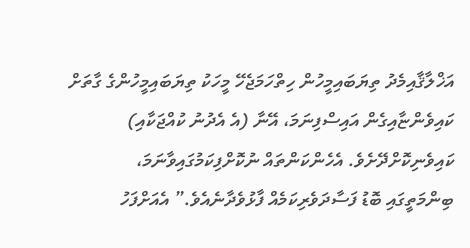އަޚްލާޤާއިމެދު ތިޔަބައިމީހުން ހިތްހަމަޖެހޭ މީހަކު ތިޔަބައިމީހުންގެ ގާތަށް ކައިވެންޏާއިގެން އައިސްފިނަމަ، އޭނާ (އެ އެދުނު ކުއްޖަކާއި) ކައިވެނިކޮށްދޭށެވެ. އެހެންކަންތައް ނުކޮށްފިކަމުގައިވާނަމަ، ބިންމަތީގައި ބޮޑު ފަސާދަވެރިކަމެއް ފާޅުވެދާނެއެވެ.” އެއަށްފަހު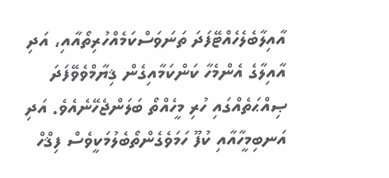އާއިލާބެލެހެއްޓޭފަދަ ތަނަވަސްކަމެއްހުރިތޯއާއި، އަދި އާއިލާގެ އެންމެހާ ކަންކަމާއިގެން ޤިޔާމްވެވޭފަދަ ޞިއްޙަތެއްގައި ހުރި މީހެއްތޯ ބަލަންޖެހޭނެއެވެ. އަދި އަނބިމީހާއާއި ކުފޫ ހަމަވެގެންތޯބެލުމަކީވެސް ފިޤްހް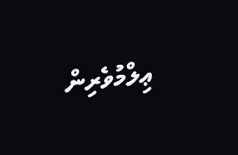ޢިލްމުވެރިން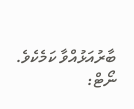ބާރުއަޅުއްވާ ކަމެކެވެ.
ނޯޓް: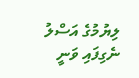ލިޔުމުގެ އަސްލު ނެގިފައި ވަނީ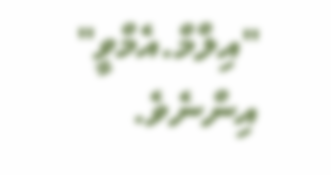"އިލްމް.އެމްވީ" އިންނެވެ.